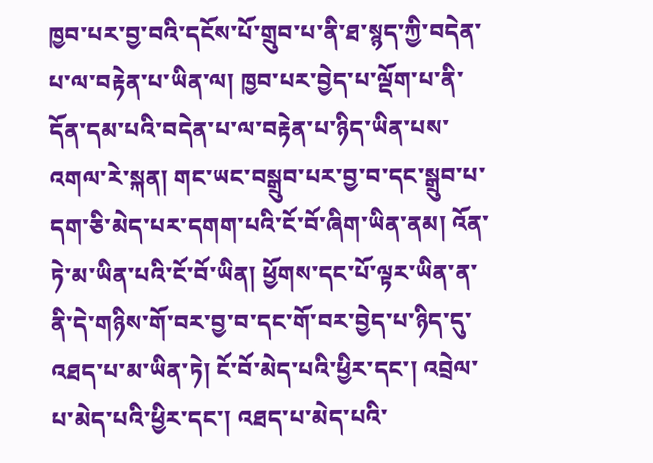ཁྱབ་པར་བྱ་བའི་དངོས་པོ་གྲུབ་པ་ནི་ཐ་སྙད་ཀྱི་བདེན་པ་ལ་བརྟེན་པ་ཡིན་ལ། ཁྱབ་པར་བྱེད་པ་ལྡོག་པ་ནི་དོན་དམ་པའི་བདེན་པ་ལ་བརྟེན་པ་ཉིད་ཡིན་པས་འགལ་རེ་སྐན། གང་ཡང་བསྒྲུབ་པར་བྱ་བ་དང་སྒྲུབ་པ་དག་ཅི་མེད་པར་དགག་པའི་ངོ་བོ་ཞིག་ཡིན་ནམ། འོན་ཏེ་མ་ཡིན་པའི་ངོ་བོ་ཡིན། ཕྱོགས་དང་པོ་ལྟར་ཡིན་ན་ནི་དེ་གཉིས་གོ་བར་བྱ་བ་དང་གོ་བར་བྱེད་པ་ཉིད་དུ་འཐད་པ་མ་ཡིན་ཏེ། ངོ་བོ་མེད་པའི་ཕྱིར་དང་། འབྲེལ་པ་མེད་པའི་ཕྱིར་དང་། འཐད་པ་མེད་པའི་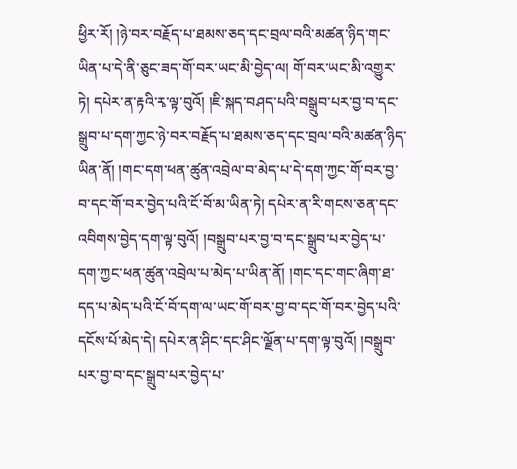ཕྱིར་རོ། །ཉེ་བར་བརྗོད་པ་ཐམས་ཅད་དང་བྲལ་བའི་མཚན་ཉིད་གང་ཡིན་པ་དེ་ནི་ཅུང་ཟད་གོ་བར་ཡང་མི་བྱེད་ལ། གོ་བར་ཡང་མི་འགྱུར་ཏེ། དཔེར་ན་རྟའི་རྭ་ལྟ་བུའོ། །ཇི་སྐད་བཤད་པའི་བསྒྲུབ་པར་བྱ་བ་དང་སྒྲུབ་པ་དག་ཀྱང་ཉེ་བར་བརྗོད་པ་ཐམས་ཅད་དང་བྲལ་བའི་མཚན་ཉིད་ཡིན་ནོ། །གང་དག་ཕན་ཚུན་འབྲེལ་བ་མེད་པ་དེ་དག་ཀྱང་གོ་བར་བྱ་བ་དང་གོ་བར་བྱེད་པའི་ངོ་བོ་མ་ཡིན་ཏེ། དཔེར་ན་རི་གངས་ཅན་དང་འབིགས་བྱེད་དག་ལྟ་བུའོ། །བསྒྲུབ་པར་བྱ་བ་དང་སྒྲུབ་པར་བྱེད་པ་དག་ཀྱང་ཕན་ཚུན་འབྲེལ་པ་མེད་པ་ཡིན་ནོ། །གང་དང་གང་ཞིག་ཐ་དད་པ་མེད་པའི་ངོ་བོ་དག་ལ་ཡང་གོ་བར་བྱ་བ་དང་གོ་བར་བྱེད་པའི་དངོས་པོ་མེད་དེ། དཔེར་ན་ཤིང་དང་ཤིང་ལྗོན་པ་དག་ལྟ་བུའོ། །བསྒྲུབ་པར་བྱ་བ་དང་སྒྲུབ་པར་བྱེད་པ་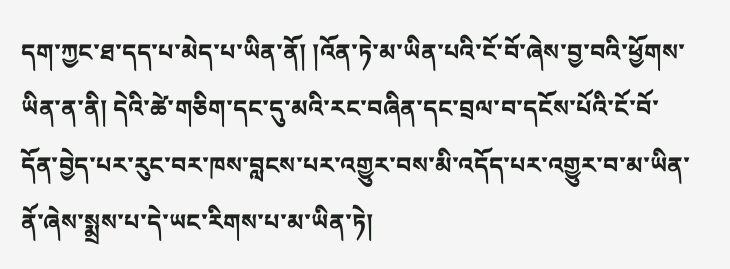དག་ཀྱང་ཐ་དད་པ་མེད་པ་ཡིན་ནོ། །འོན་ཏེ་མ་ཡིན་པའི་ངོ་བོ་ཞེས་བྱ་བའི་ཕྱོགས་ཡིན་ན་ནི། དེའི་ཚེ་གཅིག་དང་དུ་མའི་རང་བཞིན་དང་བྲལ་བ་དངོས་པོའི་ངོ་བོ་དོན་བྱེད་པར་རུང་བར་ཁས་བླངས་པར་འགྱུར་བས་མི་འདོད་པར་འགྱུར་བ་མ་ཡིན་ནོ་ཞེས་སྨྲས་པ་དེ་ཡང་རིགས་པ་མ་ཡིན་ཏེ།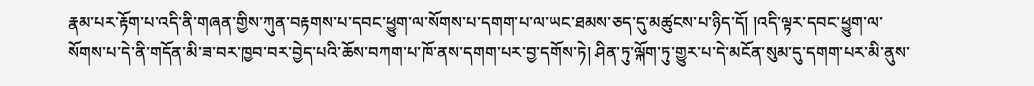རྣམ་པར་རྟོག་པ་འདི་ནི་གཞན་གྱིས་ཀུན་བརྟགས་པ་དབང་ཕྱུག་ལ་སོགས་པ་དགག་པ་ལ་ཡང་ཐམས་ཅད་དུ་མཚུངས་པ་ཉིད་དོ། །འདི་ལྟར་དབང་ཕྱུག་ལ་སོགས་པ་དེ་ནི་གདོན་མི་ཟ་བར་ཁྱབ་བར་བྱེད་པའི་ཆོས་བཀག་པ་ཁོ་ནས་དགག་པར་བྱ་དགོས་ཏེ། ཤིན་ཏུ་ལྐོག་ཏུ་གྱུར་པ་དེ་མངོན་སུམ་དུ་དགག་པར་མི་ནུས་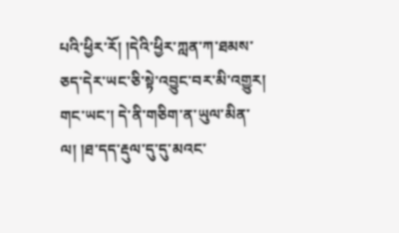པའི་ཕྱིར་རོ། །དེའི་ཕྱིར་ཀླན་ཀ་ཐམས་ཅད་དེར་ཡང་ཅི་སྟེ་འབྱུང་བར་མི་འགྱུར། གང་ཡང་། དེ་ནི་གཅིག་ན་ཡུལ་མིན་ལ། །ཐ་དད་རྡུལ་དུ་དུ་མའང་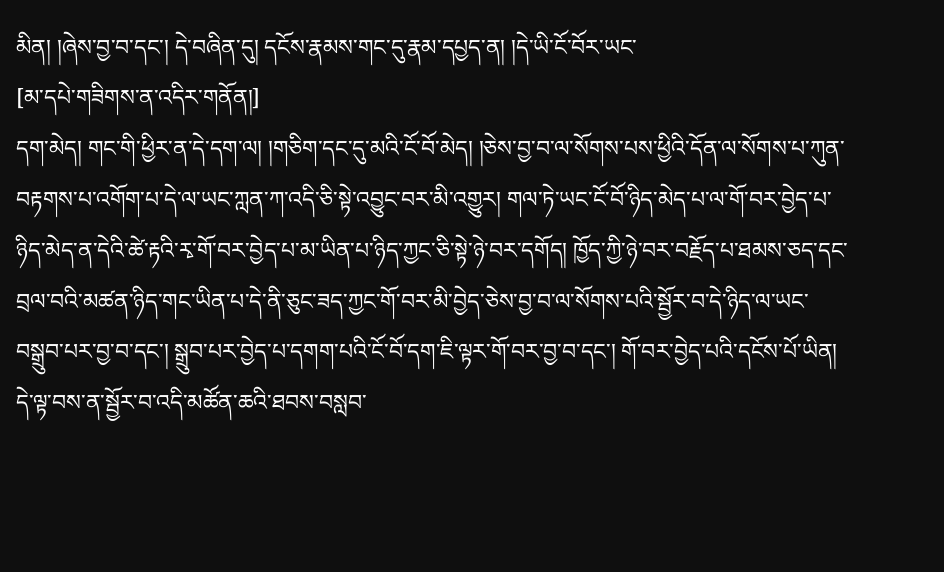མིན། །ཞེས་བྱ་བ་དང་། དེ་བཞིན་དུ། དངོས་རྣམས་གང་དུ་རྣམ་དཔྱད་ན། །དེ་ཡི་ངོ་བོར་ཡང་
[མ་དཔེ་གཟིགས་ན་འདིར་གནོན།]
དག་མེད། གང་གི་ཕྱིར་ན་དེ་དག་ལ། །གཅིག་དང་དུ་མའི་ངོ་བོ་མེད། །ཅེས་བྱ་བ་ལ་སོགས་པས་ཕྱིའི་དོན་ལ་སོགས་པ་ཀུན་བརྟགས་པ་འགོག་པ་དེ་ལ་ཡང་ཀླན་ཀ་འདི་ཅི་སྟེ་འབྱུང་བར་མི་འགྱུར། གལ་ཏེ་ཡང་ངོ་བོ་ཉིད་མེད་པ་ལ་གོ་བར་བྱེད་པ་ཉིད་མེད་ན་དེའི་ཚེ་རྟའི་རྭ་གོ་བར་བྱེད་པ་མ་ཡིན་པ་ཉིད་ཀྱང་ཅི་སྟེ་ཉེ་བར་དགོད། ཁྱོད་ཀྱི་ཉེ་བར་བརྗོད་པ་ཐམས་ཅད་དང་བྲལ་བའི་མཚན་ཉིད་གང་ཡིན་པ་དེ་ནི་ཅུང་ཟད་ཀྱང་གོ་བར་མི་བྱེད་ཅེས་བྱ་བ་ལ་སོགས་པའི་སྦྱོར་བ་དེ་ཉིད་ལ་ཡང་བསྒྲུབ་པར་བྱ་བ་དང་། སྒྲུབ་པར་བྱེད་པ་དགག་པའི་ངོ་བོ་དག་ཇི་ལྟར་གོ་བར་བྱ་བ་དང་། གོ་བར་བྱེད་པའི་དངོས་པོ་ཡིན། དེ་ལྟ་བས་ན་སྦྱོར་བ་འདི་མཚོན་ཆའི་ཐབས་བསླབ་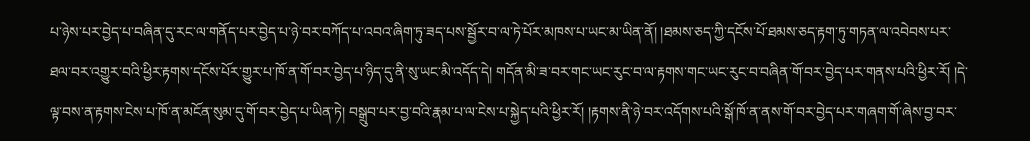པ་ཉེས་པར་བྱེད་པ་བཞིན་དུ་རང་ལ་གནོད་པར་བྱེད་པ་ཉེ་བར་བཀོད་པ་འབའ་ཞིག་ཏུ་ཟད་པས་སྦྱོར་བ་ལ་ཏེ་པོར་མཁས་པ་ཡང་མ་ཡིན་ནོ། །ཐམས་ཅད་ཀྱི་དངོས་པོ་ཐམས་ཅད་རྟག་ཏུ་གཏན་ལ་འབེབས་པར་ཐལ་བར་འགྱུར་བའི་ཕྱིར་རྟགས་དངོས་པོར་གྱུར་པ་ཁོ་ན་གོ་བར་བྱེད་པ་ཉིད་དུ་ནི་སུ་ཡང་མི་འདོད་དེ། གདོན་མི་ཟ་བར་གང་ཡང་རུང་བ་ལ་རྟགས་གང་ཡང་རུང་བ་བཞིན་གོ་བར་བྱེད་པར་གནས་པའི་ཕྱིར་རོ། །དེ་ལྟ་བས་ན་རྟགས་ངེས་པ་ཁོ་ན་མངོན་སུམ་དུ་གོ་བར་བྱེད་པ་ཡིན་ཏེ། བསྒྲུབ་པར་བྱ་བའི་རྣམ་པ་ལ་ངེས་པ་སྐྱེད་པའི་ཕྱིར་རོ། །རྟགས་ནི་ཉེ་བར་འདོགས་པའི་སྒོ་ཁོ་ན་ནས་གོ་བར་བྱེད་པར་གཞག་གོ་ཞེས་བྱ་བར་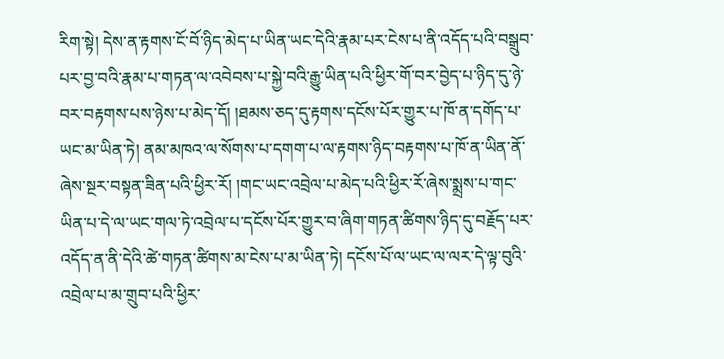རིག་སྟེ། དེས་ན་རྟགས་ངོ་བོ་ཉིད་མེད་པ་ཡིན་ཡང་དེའི་རྣམ་པར་ངེས་པ་ནི་འདོད་པའི་བསྒྲུབ་པར་བྱ་བའི་རྣམ་པ་གཏན་ལ་འབེབས་པ་སྐྱེ་བའི་རྒྱུ་ཡིན་པའི་ཕྱིར་གོ་བར་བྱེད་པ་ཉིད་དུ་ཉེ་བར་བརྟགས་པས་ཉེས་པ་མེད་དོ། །ཐམས་ཅད་དུ་རྟགས་དངོས་པོར་གྱུར་པ་ཁོ་ན་དགོད་པ་ཡང་མ་ཡིན་ཏེ། ནམ་མཁའ་ལ་སོགས་པ་དགག་པ་ལ་རྟགས་ཉིད་བརྟགས་པ་ཁོ་ན་ཡིན་ནོ་ཞེས་སྔར་བསྟན་ཟིན་པའི་ཕྱིར་རོ། །གང་ཡང་འབྲེལ་པ་མེད་པའི་ཕྱིར་རོ་ཞེས་སྨྲས་པ་གང་ཡིན་པ་དེ་ལ་ཡང་གལ་ཏེ་འབྲེལ་པ་དངོས་པོར་གྱུར་བ་ཞིག་གཏན་ཚིགས་ཉིད་དུ་བརྗོད་པར་འདོད་ན་ནི་དེའི་ཚེ་གཏན་ཚིགས་མ་ངེས་པ་མ་ཡིན་ཏེ། དངོས་པོ་ལ་ཡང་ལ་ལར་དེ་ལྟ་བུའི་འབྲེལ་པ་མ་གྲུབ་པའི་ཕྱིར་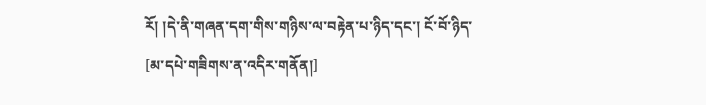རོ། །དེ་ནི་གཞན་དག་གིས་གཉིས་ལ་བརྟེན་པ་ཉིད་དང་། ངོ་བོ་ཉིད་
[མ་དཔེ་གཟིགས་ན་འདིར་གནོན།]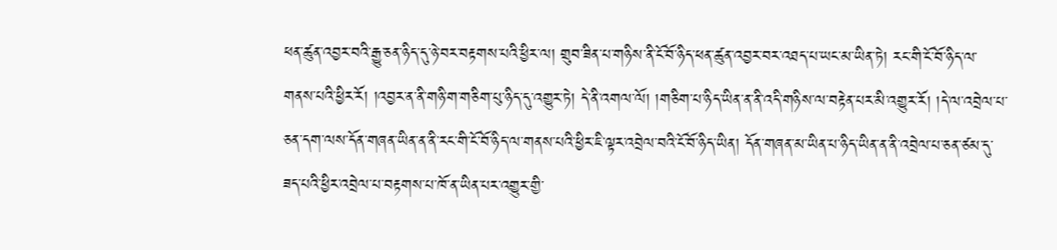ཕན་ཚུན་འབྱར་བའི་རྒྱུ་ཅན་ཉིད་དུ་ཉེ་བར་བརྟགས་པའི་ཕྱིར་ལ། གྲུབ་ཟིན་པ་གཉིས་ནི་ངོ་བོ་ཉིད་ཕན་ཚུན་འབྱར་བར་འཐད་པ་ཡང་མ་ཡིན་ཏེ། རང་གི་ངོ་བོ་ཉིད་ལ་གནས་པའི་ཕྱིར་རོ། །འབྱར་ན་ནི་གཉི་ག་གཅིག་པུ་ཉིད་དུ་འགྱུར་ཏེ། དེ་ནི་འགལ་ལོ། །གཅིག་པ་ཉིད་ཡིན་ན་ནི་འདི་གཉིས་ལ་བརྟེན་པར་མི་འགྱུར་རོ། །དེ་ལ་འབྲེལ་པ་ཅན་དག་ལས་དོན་གཞན་ཡིན་ན་ནི་རང་གི་ངོ་བོ་ཉིད་ལ་གནས་པའི་ཕྱིར་ཇི་ལྟར་འབྲེལ་བའི་ངོ་བོ་ཉིད་ཡིན། དོན་གཞན་མ་ཡིན་པ་ཉིད་ཡིན་ན་ནི་འབྲེལ་པ་ཅན་ཙམ་དུ་ཟད་པའི་ཕྱིར་འབྲེལ་པ་བརྟགས་པ་ཁོ་ན་ཡིན་པར་འགྱུར་གྱི་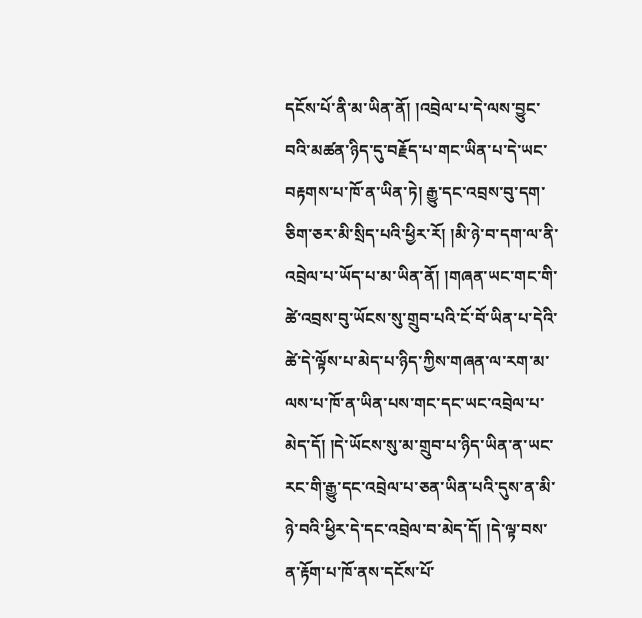དངོས་པོ་ནི་མ་ཡིན་ནོ། །འབྲེལ་པ་དེ་ལས་བྱུང་བའི་མཚན་ཉིད་དུ་བརྗོད་པ་གང་ཡིན་པ་དེ་ཡང་བརྟགས་པ་ཁོ་ན་ཡིན་ཏེ། རྒྱུ་དང་འབྲས་བུ་དག་ཅིག་ཅར་མི་སྲིད་པའི་ཕྱིར་རོ། །མི་ཉེ་བ་དག་ལ་ནི་འབྲེལ་པ་ཡོད་པ་མ་ཡིན་ནོ། །གཞན་ཡང་གང་གི་ཚེ་འབྲས་བུ་ཡོངས་སུ་གྲུབ་པའི་ངོ་བོ་ཡིན་པ་དེའི་ཚེ་དེ་ལྟོས་པ་མེད་པ་ཉིད་ཀྱིས་གཞན་ལ་རག་མ་ལས་པ་ཁོ་ན་ཡིན་པས་གང་དང་ཡང་འབྲེལ་པ་མེད་དོ། །དེ་ཡོངས་སུ་མ་གྲུབ་པ་ཉིད་ཡིན་ན་ཡང་རང་གི་རྒྱུ་དང་འབྲེལ་པ་ཅན་ཡིན་པའི་དུས་ན་མི་ཉེ་བའི་ཕྱིར་དེ་དང་འབྲེལ་བ་མེད་དོ། །དེ་ལྟ་བས་ན་རྟོག་པ་ཁོ་ནས་དངོས་པོ་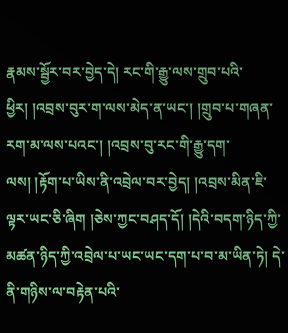རྣམས་སྦྱོར་བར་བྱེད་དེ། རང་གི་རྒྱུ་ལས་གྲུབ་པའི་ཕྱིར། །འབྲས་བུར་ག་ལས་མེད་ན་ཡང་། །གྲུབ་པ་གཞན་རག་མ་ལས་པའང་། །འབྲས་བུ་རང་གི་རྒྱུ་དག་ལས། །རྟོག་པ་ཡིས་ནི་འབྲེལ་བར་བྱེད། །འབྲས་མིན་ཇི་ལྟར་ཡང་ཅི་ཞིག །ཅེས་ཀྱང་བཤད་དོ། །དེའི་བདག་ཉིད་ཀྱི་མཚན་ཉིད་ཀྱི་འབྲེལ་པ་ཡང་ཡང་དག་པ་བ་མ་ཡིན་ཏེ། དེ་ནི་གཉིས་ལ་བརྟེན་པའི་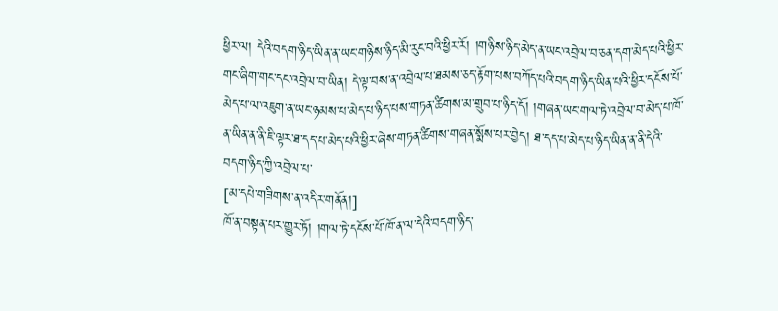ཕྱིར་ལ། དེའི་བདག་ཉིད་ཡིན་ན་ཡང་གཉིས་ཉིད་མི་རུང་བའི་ཕྱིར་རོ། །གཉིས་ཉིད་མེད་ན་ཡང་འབྲེལ་བ་ཅན་དག་མེད་པའི་ཕྱིར་གང་ཞིག་གང་དང་འབྲེལ་བ་ཡིན། དེ་ལྟ་བས་ན་འབྲེལ་པ་ཐམས་ཅད་རྟོག་པས་བཀོད་པའི་བདག་ཉིད་ཡིན་པའི་ཕྱིར་དངོས་པོ་མེད་པ་ལ་འཇུག་ན་ཡང་ཉམས་པ་མེད་པ་ཉིད་པས་གཏན་ཚིགས་མ་གྲུབ་པ་ཉིད་དོ། །གཞན་ཡང་གལ་ཏེ་འབྲེལ་བ་མེད་པ་ཁོ་ན་ཡིན་ན་ནི་ཇི་ལྟར་ཐ་དད་པ་མེད་པའི་ཕྱིར་ཞེས་གཏན་ཚིགས་གཞན་སྨོས་པར་བྱེད། ཐ་དད་པ་མེད་པ་ཉིད་ཡིན་ན་ནི་དེའི་བདག་ཉིད་ཀྱི་འབྲེལ་པ་
[མ་དཔེ་གཟིགས་ན་འདིར་གནོན།]
ཁོ་ན་བསྟན་པར་གྱུར་ཏོ། །གལ་ཏེ་དངོས་པོ་ཁོ་ན་ལ་དེའི་བདག་ཉིད་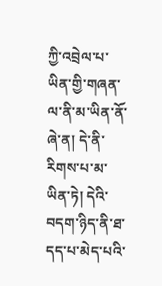ཀྱི་འབྲེལ་པ་ཡིན་གྱི་གཞན་ལ་ནི་མ་ཡིན་ནོ་ཞེ་ན། དེ་ནི་རིགས་པ་མ་ཡིན་ཏེ། དེའི་བདག་ཉིད་ནི་ཐ་དད་པ་མེད་པའི་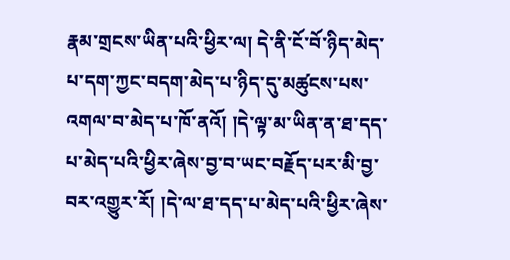རྣམ་གྲངས་ཡིན་པའི་ཕྱིར་ལ། དེ་ནི་ངོ་བོ་ཉིད་མེད་པ་དག་ཀྱང་བདག་མེད་པ་ཉིད་དུ་མཚུངས་པས་འགལ་བ་མེད་པ་ཁོ་ནའོ། །དེ་ལྟ་མ་ཡིན་ན་ཐ་དད་པ་མེད་པའི་ཕྱིར་ཞེས་བྱ་བ་ཡང་བརྗོད་པར་མི་བྱ་བར་འགྱུར་རོ། །དེ་ལ་ཐ་དད་པ་མེད་པའི་ཕྱིར་ཞེས་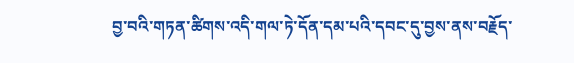བྱ་བའི་གཏན་ཚིགས་འདི་གལ་ཏེ་དོན་དམ་པའི་དབང་དུ་བྱས་ནས་བརྗོད་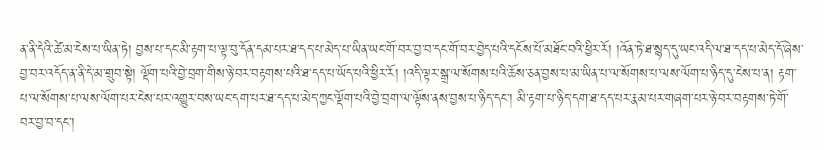ན་ནི་དེའི་ཚེ་མ་ངེས་པ་ཡིན་ཏེ། བྱས་པ་དང་མི་རྟག་པ་ལྟ་བུ་དོན་དམ་པར་ཐ་དད་པ་མེད་པ་ཡིན་ཡང་གོ་བར་བྱ་བ་དང་གོ་བར་བྱེད་པའི་དངོས་པོ་མཐོང་བའི་ཕྱིར་རོ། །འོན་ཏེ་ཐ་སྙད་དུ་ཡང་འདི་ལ་ཐ་དད་པ་མེད་དོ་ཞེས་བྱ་བར་འདོད་ན་ནི་དེ་མ་གྲུབ་སྟེ། ལྡོག་པའི་བྱེ་བྲག་གིས་ཉེ་བར་བརྟགས་པའི་ཐ་དད་པ་ཡོད་པའི་ཕྱིར་རོ། །འདི་ལྟར་སྒྲ་ལ་སོགས་པའི་ཆོས་ཅན་བྱས་པ་མ་ཡིན་པ་ལ་སོགས་པ་ལས་ལོག་པ་ཉིད་དུ་ངེས་པ་ན། རྟག་པ་ལ་སོགས་པ་ལས་ལོག་པར་ངེས་པར་འགྱུར་བས་ཡང་དག་པར་ཐ་དད་པ་མེད་ཀྱང་ལྡོག་པའི་བྱེ་བྲག་ལ་ལྟོས་ནས་བྱས་པ་ཉིད་དང་། མི་རྟག་པ་ཉིད་དག་ཐ་དད་པར་རྣམ་པར་གཞག་པར་ཉེ་བར་བརྟགས་ཏེ་གོ་བར་བྱ་བ་དང་།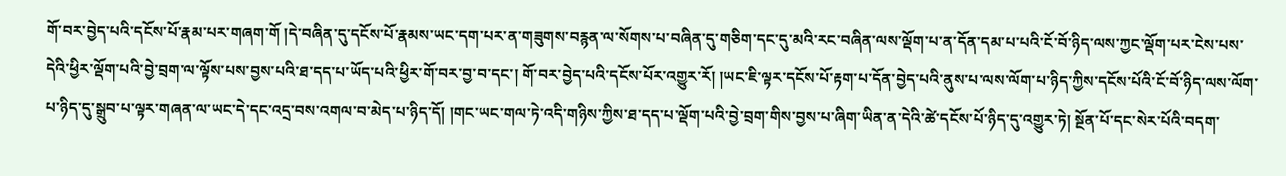གོ་བར་བྱེད་པའི་དངོས་པོ་རྣམ་པར་གཞག་གོ །དེ་བཞིན་དུ་དངོས་པོ་རྣམས་ཡང་དག་པར་ན་གཟུགས་བརྙན་ལ་སོགས་པ་བཞིན་དུ་གཅིག་དང་དུ་མའི་རང་བཞིན་ལས་ལྡོག་པ་ན་དོན་དམ་པ་པའི་ངོ་བོ་ཉིད་ལས་ཀྱང་ལྡོག་པར་ངེས་པས་དེའི་ཕྱིར་ལྡོག་པའི་བྱེ་བྲག་ལ་ལྟོས་པས་བྱས་པའི་ཐ་དད་པ་ཡོད་པའི་ཕྱིར་གོ་བར་བྱ་བ་དང་། གོ་བར་བྱེད་པའི་དངོས་པོར་འགྱུར་རོ། །ཡང་ཇི་ལྟར་དངོས་པོ་རྟག་པ་དོན་བྱེད་པའི་ནུས་པ་ལས་ལོག་པ་ཉིད་ཀྱིས་དངོས་པོའི་ངོ་བོ་ཉིད་ལས་ལོག་པ་ཉིད་དུ་སྒྲུབ་པ་ལྟར་གཞན་ལ་ཡང་དེ་དང་འདྲ་བས་འགལ་བ་མེད་པ་ཉིད་དོ། །གང་ཡང་གལ་ཏེ་འདི་གཉིས་ཀྱིས་ཐ་དད་པ་ལྡོག་པའི་བྱེ་བྲག་གིས་བྱས་པ་ཞིག་ཡིན་ན་དེའི་ཚེ་དངོས་པོ་ཉིད་དུ་འགྱུར་ཏེ། སྔོན་པོ་དང་སེར་པོའི་བདག་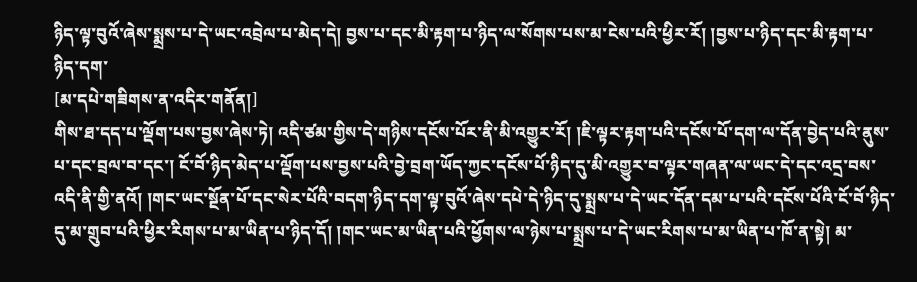ཉིད་ལྟ་བུའོ་ཞེས་སྨྲས་པ་དེ་ཡང་འབྲེལ་པ་མེད་དེ། བྱས་པ་དང་མི་རྟག་པ་ཉིད་ལ་སོགས་པས་མ་ངེས་པའི་ཕྱིར་རོ། །བྱས་པ་ཉིད་དང་མི་རྟག་པ་ཉིད་དག་
[མ་དཔེ་གཟིགས་ན་འདིར་གནོན།]
གིས་ཐ་དད་པ་ལྡོག་པས་བྱས་ཞེས་ཏེ། འདི་ཙམ་གྱིས་དེ་གཉིས་དངོས་པོར་ནི་མི་འགྱུར་རོ། །ཇི་ལྟར་རྟག་པའི་དངོས་པོ་དག་ལ་དོན་བྱེད་པའི་ནུས་པ་དང་བྲལ་བ་དང་། ངོ་བོ་ཉིད་མེད་པ་ལྡོག་པས་བྱས་པའི་བྱེ་བྲག་ཡོད་ཀྱང་དངོས་པོ་ཉིད་དུ་མི་འགྱུར་བ་ལྟར་གཞན་ལ་ཡང་དེ་དང་འདྲ་བས་འདི་ནི་གྱི་ནའོ། །གང་ཡང་སྔོན་པོ་དང་སེར་པོའི་བདག་ཉིད་དག་ལྟ་བུའོ་ཞེས་དཔེ་དེ་ཉིད་དུ་སྨྲས་པ་དེ་ཡང་དོན་དམ་པ་པའི་དངོས་པོའི་ངོ་བོ་ཉིད་དུ་མ་གྲུབ་པའི་ཕྱིར་རིགས་པ་མ་ཡིན་པ་ཉིད་དོ། །གང་ཡང་མ་ཡིན་པའི་ཕྱོགས་ལ་ཉེས་པ་སྨྲས་པ་དེ་ཡང་རིགས་པ་མ་ཡིན་པ་ཁོ་ན་སྟེ། མ་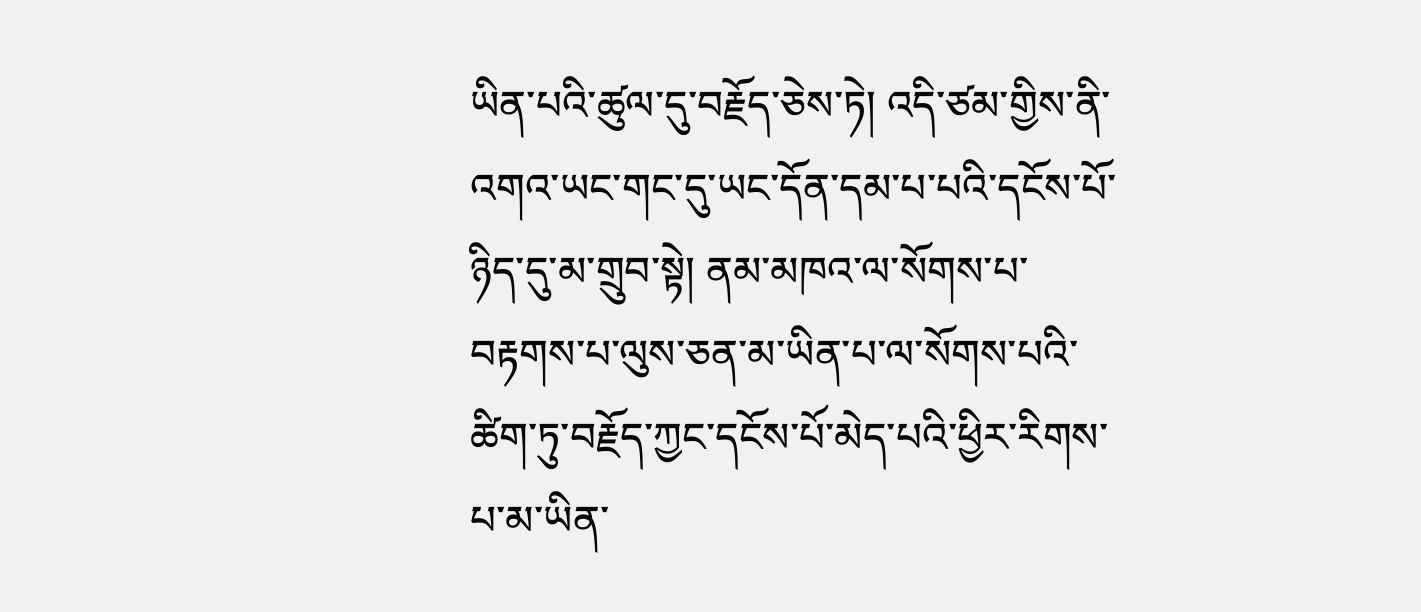ཡིན་པའི་ཚུལ་དུ་བརྗོད་ཅེས་ཏེ། འདི་ཙམ་གྱིས་ནི་འགའ་ཡང་གང་དུ་ཡང་དོན་དམ་པ་པའི་དངོས་པོ་ཉིད་དུ་མ་གྲུབ་སྟེ། ནམ་མཁའ་ལ་སོགས་པ་བརྟགས་པ་ལུས་ཅན་མ་ཡིན་པ་ལ་སོགས་པའི་ཚིག་ཏུ་བརྗོད་ཀྱང་དངོས་པོ་མེད་པའི་ཕྱིར་རིགས་པ་མ་ཡིན་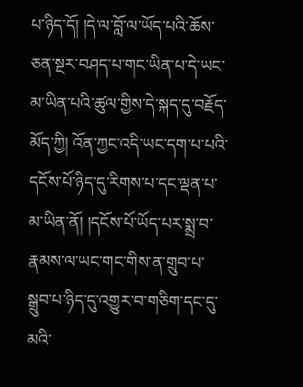པ་ཉིད་དོ། །དེ་ལ་བློ་ལ་ཡོད་པའི་ཆོས་ཅན་སྔར་བཤད་པ་གང་ཡིན་པ་དེ་ཡང་མ་ཡིན་པའི་ཚུལ་གྱིས་དེ་སྐད་དུ་བརྗོད་མོད་ཀྱི། འོན་ཀྱང་འདི་ཡང་དག་པ་པའི་དངོས་པོ་ཉིད་དུ་རིགས་པ་དང་ལྡན་པ་མ་ཡིན་ནོ། །དངོས་པོ་ཡོད་པར་སྨྲ་བ་རྣམས་ལ་ཡང་གང་གིས་ན་གྲུབ་པ་སྒྲུབ་པ་ཉིད་དུ་འགྱུར་བ་གཅིག་དང་དུ་མའི་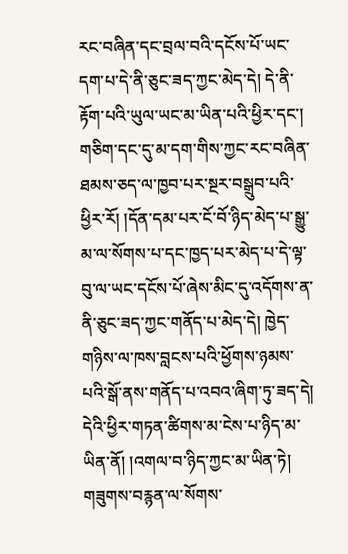རང་བཞིན་དང་བྲལ་བའི་དངོས་པོ་ཡང་དག་པ་དེ་ནི་ཅུང་ཟད་ཀྱང་མེད་དེ། དེ་ནི་རྟོག་པའི་ཡུལ་ཡང་མ་ཡིན་པའི་ཕྱིར་དང་། གཅིག་དང་དུ་མ་དག་གིས་ཀྱང་རང་བཞིན་ཐམས་ཅད་ལ་ཁྱབ་པར་སྔར་བསྒྲུབ་པའི་ཕྱིར་རོ། །དོན་དམ་པར་ངོ་བོ་ཉིད་མེད་པ་སྒྱུ་མ་ལ་སོགས་པ་དང་ཁྱད་པར་མེད་པ་དེ་ལྟ་བུ་ལ་ཡང་དངོས་པོ་ཞེས་མིང་དུ་འདོགས་ན་ནི་ཅུང་ཟད་ཀྱང་གནོད་པ་མེད་དེ། ཁྱེད་གཉིས་ལ་ཁས་བླངས་པའི་ཕྱོགས་ཉམས་པའི་སྒོ་ནས་གནོད་པ་འབའ་ཞིག་ཏུ་ཟད་དེ། དེའི་ཕྱིར་གཏན་ཚིགས་མ་ངེས་པ་ཉིད་མ་ཡིན་ནོ། །འགལ་བ་ཉིད་ཀྱང་མ་ཡིན་ཏེ། གཟུགས་བརྙན་ལ་སོགས་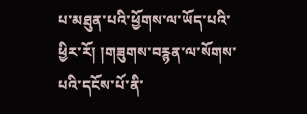པ་མཐུན་པའི་ཕྱོགས་ལ་ཡོད་པའི་ཕྱིར་རོ། །གཟུགས་བརྙན་ལ་སོགས་པའི་དངོས་པོ་ནི་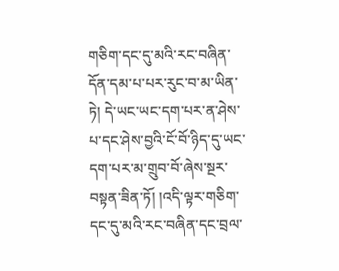གཅིག་དང་དུ་མའི་རང་བཞིན་དོན་དམ་པ་པར་རུང་བ་མ་ཡིན་ཏེ། དེ་ཡང་ཡང་དག་པར་ན་ཤེས་པ་དང་ཤེས་བྱའི་ངོ་བོ་ཉིད་དུ་ཡང་དག་པར་མ་གྲུབ་བོ་ཞེས་སྔར་བསྟན་ཟིན་ཏོ། །འདི་ལྟར་གཅིག་དང་དུ་མའི་རང་བཞིན་དང་བྲལ་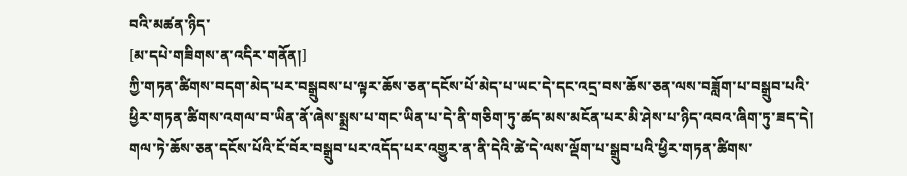བའི་མཚན་ཉིད་
[མ་དཔེ་གཟིགས་ན་འདིར་གནོན།]
ཀྱི་གཏན་ཚིགས་བདག་མེད་པར་བསྒྲུབས་པ་ལྟར་ཆོས་ཅན་དངོས་པོ་མེད་པ་ཡང་དེ་དང་འདྲ་བས་ཆོས་ཅན་ལས་བཟློག་པ་བསྒྲུབ་པའི་ཕྱིར་གཏན་ཚིགས་འགལ་བ་ཡིན་ནོ་ཞེས་སྨྲས་པ་གང་ཡིན་པ་དེ་ནི་གཅིག་ཏུ་ཚད་མས་མངོན་པར་མི་ཤེས་པ་ཉིད་འབའ་ཞིག་ཏུ་ཟད་དེ། གལ་ཏེ་ཆོས་ཅན་དངོས་པོའི་ངོ་བོར་བསྒྲུབ་པར་འདོད་པར་འགྱུར་ན་ནི་དེའི་ཚེ་དེ་ལས་ལྡོག་པ་སྒྲུབ་པའི་ཕྱིར་གཏན་ཚིགས་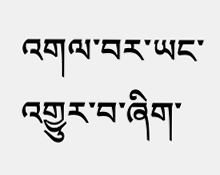འགལ་བར་ཡང་འགྱུར་བ་ཞིག་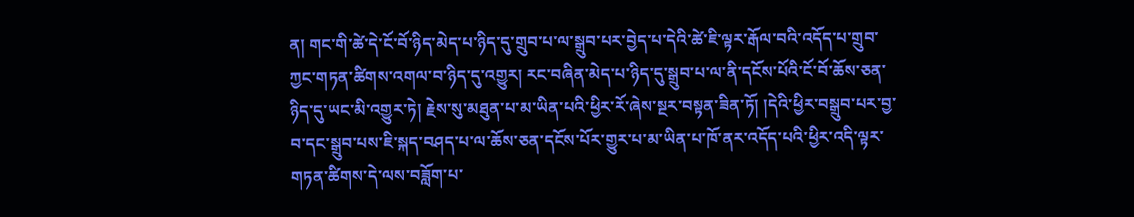ན། གང་གི་ཚེ་དེ་ངོ་བོ་ཉིད་མེད་པ་ཉིད་དུ་གྲུབ་པ་ལ་སྒྲུབ་པར་བྱེད་པ་དེའི་ཚེ་ཇི་ལྟར་རྒོལ་བའི་འདོད་པ་གྲུབ་ཀྱང་གཏན་ཚིགས་འགལ་བ་ཉིད་དུ་འགྱུར། རང་བཞིན་མེད་པ་ཉིད་དུ་སྒྲུབ་པ་ལ་ནི་དངོས་པོའི་ངོ་བོ་ཆོས་ཅན་ཉིད་དུ་ཡང་མི་འགྱུར་ཏེ། རྗེས་སུ་མཐུན་པ་མ་ཡིན་པའི་ཕྱིར་རོ་ཞེས་སྔར་བསྟན་ཟིན་ཏོ། །དེའི་ཕྱིར་བསྒྲུབ་པར་བྱ་བ་དང་སྒྲུབ་པས་ཇི་སྐད་བཤད་པ་ལ་ཆོས་ཅན་དངོས་པོར་གྱུར་པ་མ་ཡིན་པ་ཁོ་ནར་འདོད་པའི་ཕྱིར་འདི་ལྟར་གཏན་ཚིགས་དེ་ལས་བཟློག་པ་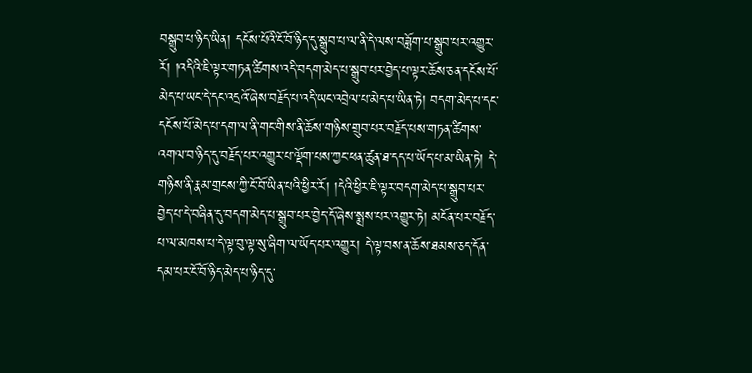བསྒྲུབ་པ་ཉིད་ཡིན། དངོས་པོའི་ངོ་བོ་ཉིད་དུ་སྒྲུབ་པ་ལ་ནི་དེ་ལས་བཟློག་པ་སྒྲུབ་པར་འགྱུར་རོ། །འདིའི་ཇི་ལྟར་གཏན་ཚིགས་འདི་བདག་མེད་པ་སྒྲུབ་པར་བྱེད་པ་ལྟར་ཆོས་ཅན་དངོས་པོ་མེད་པ་ཡང་དེ་དང་འདྲའོ་ཞེས་བརྗོད་པ་འདི་ཡང་འབྲེལ་པ་མེད་པ་ཡིན་ཏེ། བདག་མེད་པ་དང་དངོས་པོ་མེད་པ་དག་ལ་ནི་གང་གིས་ནི་ཆོས་གཉིས་གྲུབ་པར་བརྗོད་པས་གཏན་ཚིགས་འགལ་བ་ཉིད་དུ་བརྗོད་པར་འགྱུར་པ་ལྡོག་པས་ཀྱང་ཕན་ཚུན་ཐ་དད་པ་ཡོད་པ་མ་ཡིན་ཏེ། དེ་གཉིས་ནི་རྣམ་གྲངས་ཀྱི་ངོ་བོ་ཡིན་པའི་ཕྱིར་རོ། །དེའི་ཕྱིར་ཇི་ལྟར་བདག་མེད་པ་སྒྲུབ་པར་བྱེད་པ་དེ་བཞིན་དུ་བདག་མེད་པ་སྒྲུབ་པར་བྱེད་དོ་ཞེས་སྨྲས་པར་འགྱུར་ཏེ། མངོན་པར་བརྗོད་པ་ལ་མཁས་པ་དེ་ལྟ་བུ་ལྟ་སུ་ཞིག་ལ་ཡོད་པར་འགྱུར། དེ་ལྟ་བས་ན་ཆོས་ཐམས་ཅད་དོན་དམ་པར་ངོ་བོ་ཉིད་མེད་པ་ཉིད་དུ་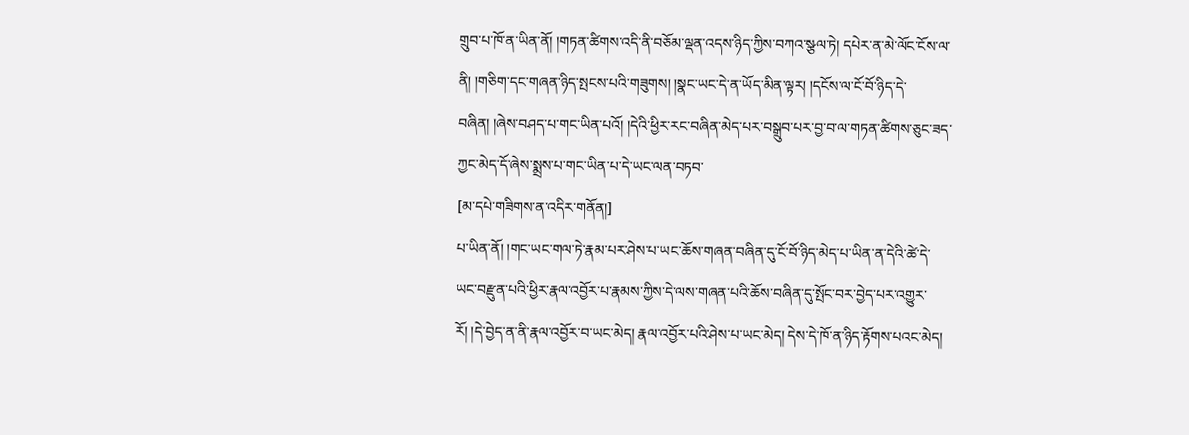གྲུབ་པ་ཁོ་ན་ཡིན་ནོ། །གཏན་ཚིགས་འདི་ནི་བཅོམ་ལྡན་འདས་ཉིད་ཀྱིས་བཀའ་སྩལ་ཏེ། དཔེར་ན་མེ་ལོང་ངོས་ལ་ནི། །གཅིག་དང་གཞན་ཉིད་སྤངས་པའི་གཟུགས། །སྣང་ཡང་དེ་ན་ཡོད་མིན་ལྟར། །དངོས་ལ་ངོ་བོ་ཉིད་དེ་བཞིན། །ཞེས་བཤད་པ་གང་ཡིན་པའོ། །དེའི་ཕྱིར་རང་བཞིན་མེད་པར་བསྒྲུབ་པར་བྱ་བ་ལ་གཏན་ཚིགས་ཅུང་ཟད་ཀྱང་མེད་དོ་ཞེས་སྨྲས་པ་གང་ཡིན་པ་དེ་ཡང་ལན་བཏབ་
[མ་དཔེ་གཟིགས་ན་འདིར་གནོན།]
པ་ཡིན་ནོ། །གང་ཡང་གལ་ཏེ་རྣམ་པར་ཤེས་པ་ཡང་ཆོས་གཞན་བཞིན་དུ་ངོ་བོ་ཉིད་མེད་པ་ཡིན་ན་དེའི་ཚེ་དེ་ཡང་བརྫུན་པའི་ཕྱིར་རྣལ་འབྱོར་པ་རྣམས་ཀྱིས་དེ་ལས་གཞན་པའི་ཆོས་བཞིན་དུ་སྤོང་བར་བྱེད་པར་འགྱུར་རོ། །དེ་བྱེད་ན་ནི་རྣལ་འབྱོར་བ་ཡང་མེད། རྣལ་འབྱོར་པའི་ཤེས་པ་ཡང་མེད། དེས་དེ་ཁོ་ན་ཉིད་རྟོགས་པའང་མེད།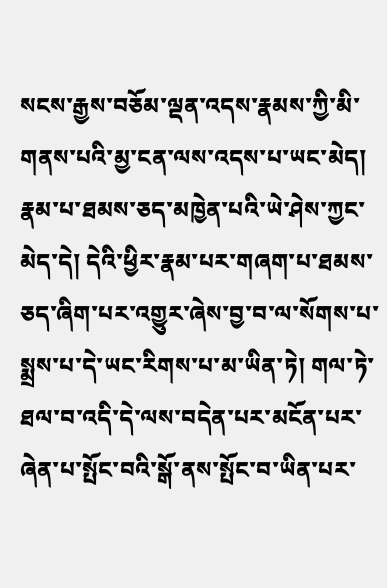སངས་རྒྱས་བཅོམ་ལྡན་འདས་རྣམས་ཀྱི་མི་གནས་པའི་མྱ་ངན་ལས་འདས་པ་ཡང་མེད། རྣམ་པ་ཐམས་ཅད་མཁྱེན་པའི་ཡེ་ཤེས་ཀྱང་མེད་དེ། དེའི་ཕྱིར་རྣམ་པར་གཞག་པ་ཐམས་ཅད་ཞིག་པར་འགྱུར་ཞེས་བྱ་བ་ལ་སོགས་པ་སྨྲས་པ་དེ་ཡང་རིགས་པ་མ་ཡིན་ཏེ། གལ་ཏེ་ཐལ་བ་འདི་དེ་ལས་བདེན་པར་མངོན་པར་ཞེན་པ་སྤོང་བའི་སྒོ་ནས་སྤོང་བ་ཡིན་པར་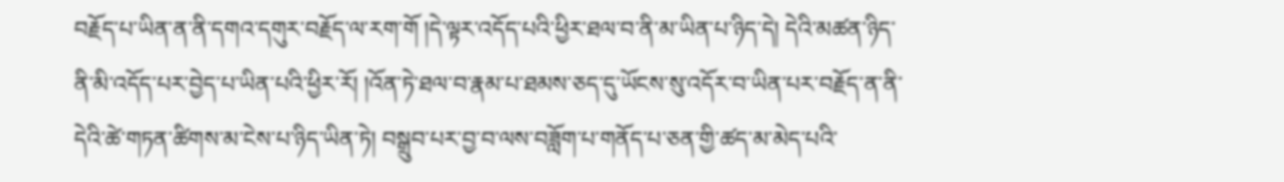བརྗོད་པ་ཡིན་ན་ནི་དགའ་དགུར་བརྗོད་ལ་རག་གོ །དེ་ལྟར་འདོད་པའི་ཕྱིར་ཐལ་བ་ནི་མ་ཡིན་པ་ཉིད་དེ། དེའི་མཚན་ཉིད་ནི་མི་འདོད་པར་བྱེད་པ་ཡིན་པའི་ཕྱིར་རོ། །འོན་ཏེ་ཐལ་བ་རྣམ་པ་ཐམས་ཅད་དུ་ཡོངས་སུ་འདོར་བ་ཡིན་པར་བརྗོད་ན་ནི་དེའི་ཚེ་གཏན་ཚིགས་མ་ངེས་པ་ཉིད་ཡིན་ཏེ། བསྒྲུབ་པར་བྱ་བ་ལས་བཟློག་པ་གནོད་པ་ཅན་གྱི་ཚད་མ་མེད་པའི་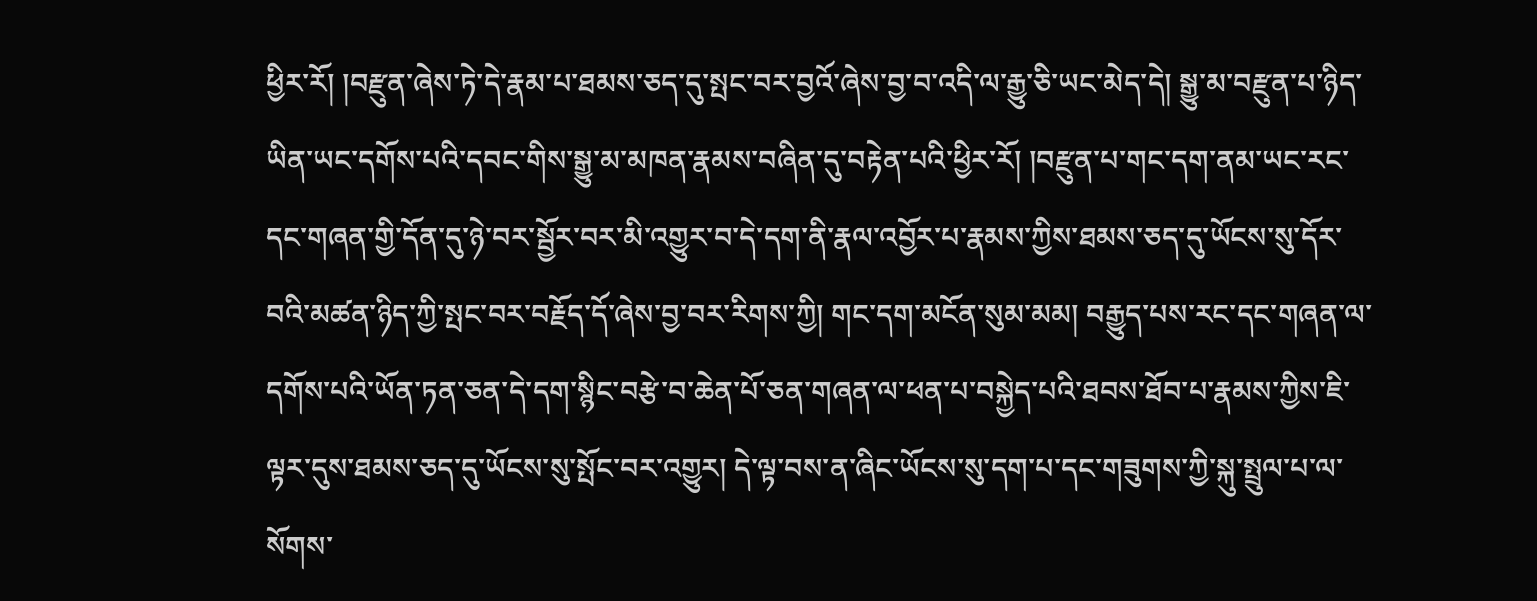ཕྱིར་རོ། །བརྫུན་ཞེས་ཏེ་དེ་རྣམ་པ་ཐམས་ཅད་དུ་སྤང་བར་བྱའོ་ཞེས་བྱ་བ་འདི་ལ་རྒྱུ་ཅི་ཡང་མེད་དེ། སྒྱུ་མ་བརྫུན་པ་ཉིད་ཡིན་ཡང་དགོས་པའི་དབང་གིས་སྒྱུ་མ་མཁན་རྣམས་བཞིན་དུ་བརྟེན་པའི་ཕྱིར་རོ། །བརྫུན་པ་གང་དག་ནམ་ཡང་རང་དང་གཞན་གྱི་དོན་དུ་ཉེ་བར་སྦྱོར་བར་མི་འགྱུར་བ་དེ་དག་ནི་རྣལ་འབྱོར་པ་རྣམས་ཀྱིས་ཐམས་ཅད་དུ་ཡོངས་སུ་དོར་བའི་མཚན་ཉིད་ཀྱི་སྤང་བར་བརྗོད་དོ་ཞེས་བྱ་བར་རིགས་ཀྱི། གང་དག་མངོན་སུམ་མམ། བརྒྱུད་པས་རང་དང་གཞན་ལ་དགོས་པའི་ཡོན་ཏན་ཅན་དེ་དག་སྙིང་བརྩེ་བ་ཆེན་པོ་ཅན་གཞན་ལ་ཕན་པ་བསྐྱེད་པའི་ཐབས་ཐོབ་པ་རྣམས་ཀྱིས་ཇི་ལྟར་དུས་ཐམས་ཅད་དུ་ཡོངས་སུ་སྤོང་བར་འགྱུར། དེ་ལྟ་བས་ན་ཞིང་ཡོངས་སུ་དག་པ་དང་གཟུགས་ཀྱི་སྐུ་སྤྲུལ་པ་ལ་སོགས་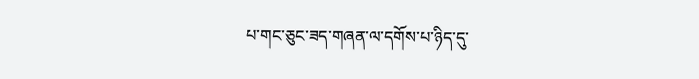པ་གང་ཅུང་ཟད་གཞན་ལ་དགོས་པ་ཉིད་དུ་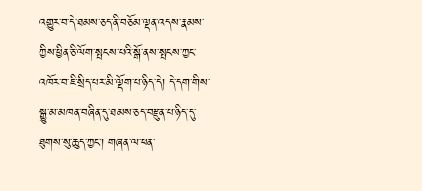འགྱུར་བ་དེ་ཐམས་ཅད་ནི་བཅོམ་ལྡན་འདས་རྣམས་ཀྱིས་ཕྱིན་ཅི་ལོག་སྤངས་པའི་སྒོ་ནས་སྤངས་ཀྱང་འཁོར་བ་ཇི་སྲིད་པར་མི་ལྡོག་པ་ཉིད་དེ། དེ་དག་གིས་སྒྱུ་མ་མཁན་བཞིན་དུ་ཐམས་ཅད་བརྫུན་པ་ཉིད་དུ་ཐུགས་སུ་ཆུད་ཀྱང་། གཞན་ལ་ཕན་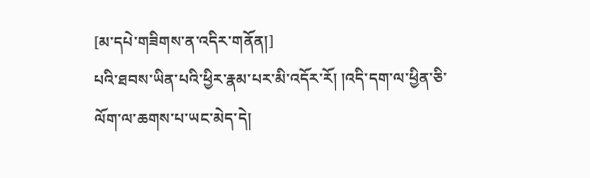[མ་དཔེ་གཟིགས་ན་འདིར་གནོན།]
པའི་ཐབས་ཡིན་པའི་ཕྱིར་རྣམ་པར་མི་འདོར་རོ། །འདི་དག་ལ་ཕྱིན་ཅི་ལོག་ལ་ཆགས་པ་ཡང་མེད་དེ།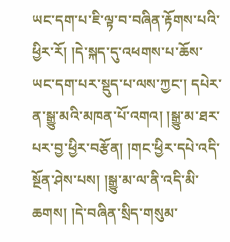ཡང་དག་པ་ཇི་ལྟ་བ་བཞིན་རྟོགས་པའི་ཕྱིར་རོ། །དེ་སྐད་དུ་འཕགས་པ་ཆོས་ཡང་དག་པར་སྡུད་པ་ལས་ཀྱང་། དཔེར་ན་སྒྱུ་མའི་མཁན་པོ་འགའ། །སྒྱུ་མ་ཐར་པར་བྱ་ཕྱིར་བརྩོན། །གང་ཕྱིར་དཔེ་འདི་སྔོན་ཤེས་པས། །སྒྱུ་མ་ལ་ནི་འདི་མི་ཆགས། །དེ་བཞིན་སྲིད་གསུམ་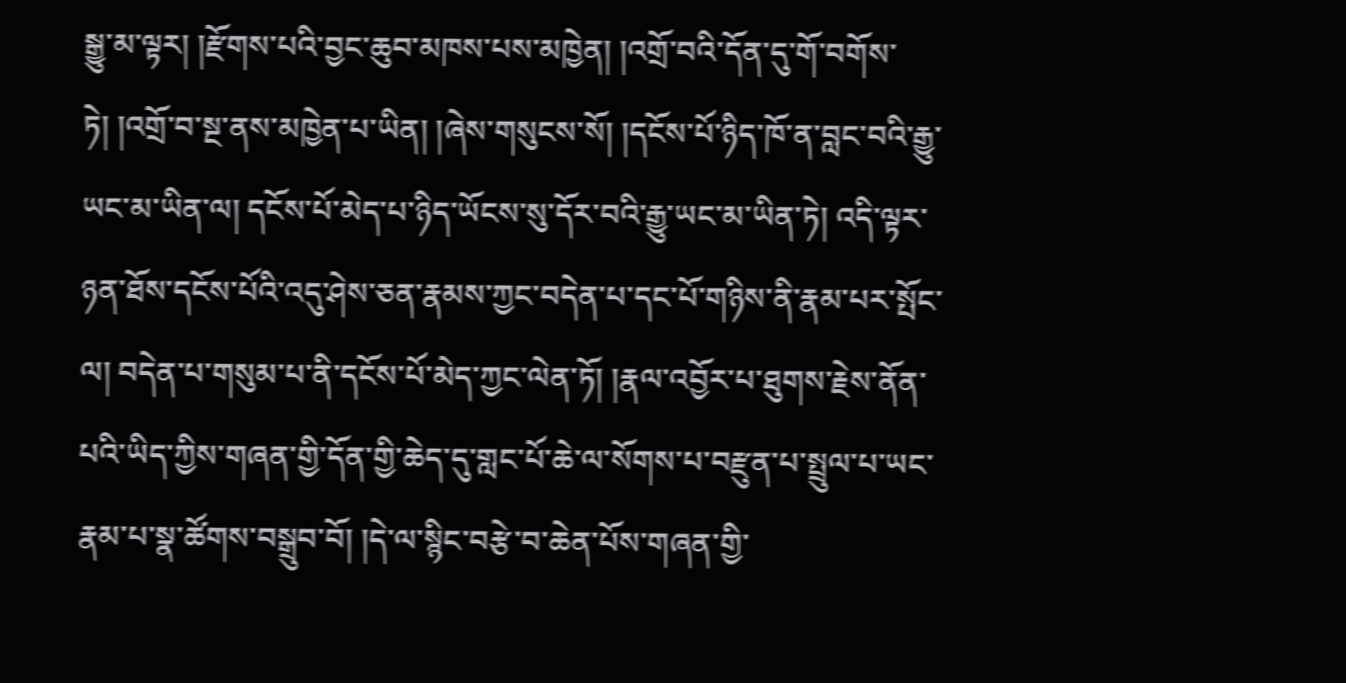སྒྱུ་མ་ལྟར། །རྫོགས་པའི་བྱང་ཆུབ་མཁས་པས་མཁྱེན། །འགྲོ་བའི་དོན་དུ་གོ་བགོས་ཏེ། །འགྲོ་བ་སྔ་ནས་མཁྱེན་པ་ཡིན། །ཞེས་གསུངས་སོ། །དངོས་པོ་ཉིད་ཁོ་ན་བླང་བའི་རྒྱུ་ཡང་མ་ཡིན་ལ། དངོས་པོ་མེད་པ་ཉིད་ཡོངས་སུ་དོར་བའི་རྒྱུ་ཡང་མ་ཡིན་ཏེ། འདི་ལྟར་ཉན་ཐོས་དངོས་པོའི་འདུ་ཤེས་ཅན་རྣམས་ཀྱང་བདེན་པ་དང་པོ་གཉིས་ནི་རྣམ་པར་སྤོང་ལ། བདེན་པ་གསུམ་པ་ནི་དངོས་པོ་མེད་ཀྱང་ལེན་ཏོ། །རྣལ་འབྱོར་པ་ཐུགས་རྗེས་ནོན་པའི་ཡིད་ཀྱིས་གཞན་གྱི་དོན་གྱི་ཆེད་དུ་གླང་པོ་ཆེ་ལ་སོགས་པ་བརྫུན་པ་སྤྲུལ་པ་ཡང་རྣམ་པ་སྣ་ཚོགས་བསྒྲུབ་བོ། །དེ་ལ་སྙིང་བརྩེ་བ་ཆེན་པོས་གཞན་གྱི་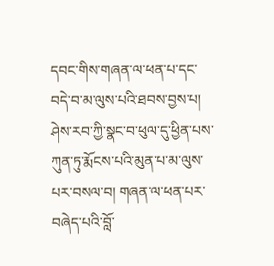དབང་གིས་གཞན་ལ་ཕན་པ་དང་བདེ་བ་མ་ལུས་པའི་ཐབས་བྱས་པ། ཤེས་རབ་ཀྱི་སྣང་བ་ཕུལ་དུ་ཕྱིན་པས་ཀུན་ཏུ་རྨོངས་པའི་མུན་པ་མ་ལུས་པར་བསལ་བ། གཞན་ལ་ཕན་པར་བཞེད་པའི་བློ་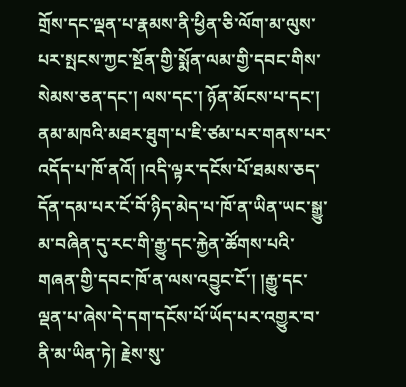གྲོས་དང་ལྡན་པ་རྣམས་ནི་ཕྱིན་ཅི་ལོག་མ་ལུས་པར་སྤངས་ཀྱང་སྔོན་གྱི་སྨོན་ལམ་གྱི་དབང་གིས་སེམས་ཅན་དང་། ལས་དང་། ཉོན་མོངས་པ་དང་། ནམ་མཁའི་མཐར་ཐུག་པ་ཇི་ཙམ་པར་གནས་པར་འདོད་པ་ཁོ་ནའོ། །འདི་ལྟར་དངོས་པོ་ཐམས་ཅད་དོན་དམ་པར་ངོ་བོ་ཉིད་མེད་པ་ཁོ་ན་ཡིན་ཡང་སྒྱུ་མ་བཞིན་དུ་རང་གི་རྒྱུ་དང་རྐྱེན་ཚོགས་པའི་གཞན་གྱི་དབང་ཁོ་ན་ལས་འབྱུང་ངོ་། །རྒྱུ་དང་ལྡན་པ་ཞེས་དེ་དག་དངོས་པོ་ཡོད་པར་འགྱུར་བ་ནི་མ་ཡིན་ཏེ། རྗེས་སུ་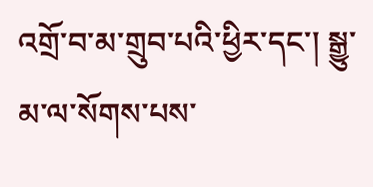འགྲོ་བ་མ་གྲུབ་པའི་ཕྱིར་དང་། སྒྱུ་མ་ལ་སོགས་པས་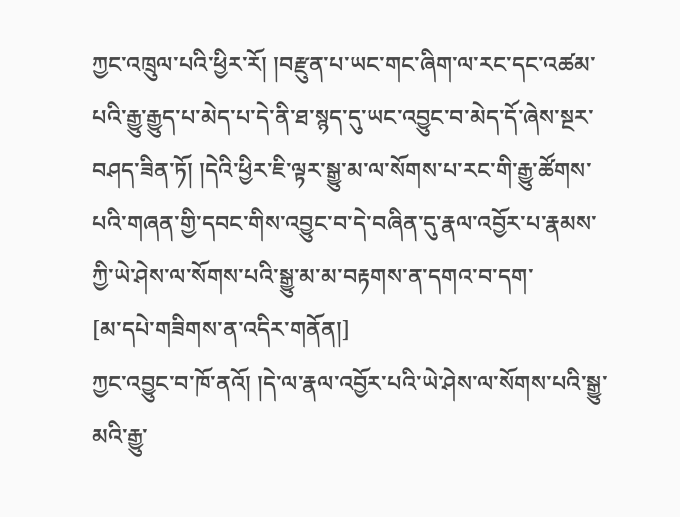ཀྱང་འཁྲུལ་པའི་ཕྱིར་རོ། །བརྫུན་པ་ཡང་གང་ཞིག་ལ་རང་དང་འཚམ་པའི་རྒྱུ་རྒྱུད་པ་མེད་པ་དེ་ནི་ཐ་སྙད་དུ་ཡང་འབྱུང་བ་མེད་དོ་ཞེས་སྔར་བཤད་ཟིན་ཏོ། །དེའི་ཕྱིར་ཇི་ལྟར་སྒྱུ་མ་ལ་སོགས་པ་རང་གི་རྒྱུ་ཚོགས་པའི་གཞན་གྱི་དབང་གིས་འབྱུང་བ་དེ་བཞིན་དུ་རྣལ་འབྱོར་པ་རྣམས་ཀྱི་ཡེ་ཤེས་ལ་སོགས་པའི་སྒྱུ་མ་མ་བརྟགས་ན་དགའ་བ་དག་
[མ་དཔེ་གཟིགས་ན་འདིར་གནོན།]
ཀྱང་འབྱུང་བ་ཁོ་ནའོ། །དེ་ལ་རྣལ་འབྱོར་པའི་ཡེ་ཤེས་ལ་སོགས་པའི་སྒྱུ་མའི་རྒྱུ་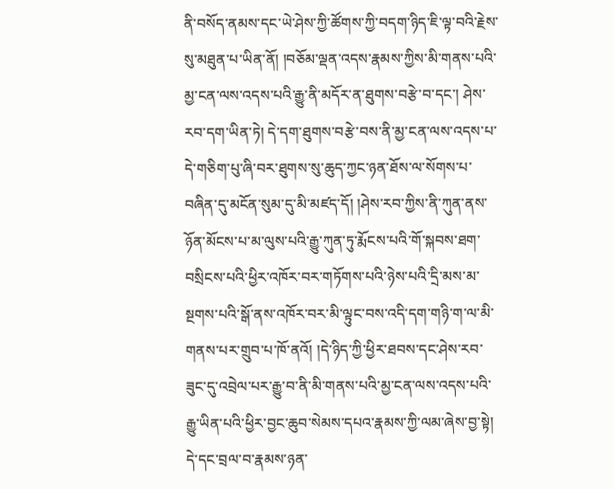ནི་བསོད་ནམས་དང་ཡེ་ཤེས་ཀྱི་ཚོགས་ཀྱི་བདག་ཉིད་ཇི་ལྟ་བའི་རྗེས་སུ་མཐུན་པ་ཡིན་ནོ། །བཅོམ་ལྡན་འདས་རྣམས་ཀྱིས་མི་གནས་པའི་མྱ་ངན་ལས་འདས་པའི་རྒྱུ་ནི་མདོར་ན་ཐུགས་བརྩེ་བ་དང་། ཤེས་རབ་དག་ཡིན་ཏེ། དེ་དག་ཐུགས་བརྩེ་བས་ནི་མྱ་ངན་ལས་འདས་པ་དེ་གཅིག་པུ་ཞི་བར་ཐུགས་སུ་ཆུད་ཀྱང་ཉན་ཐོས་ལ་སོགས་པ་བཞིན་དུ་མངོན་སུམ་དུ་མི་མཛད་དོ། །ཤེས་རབ་ཀྱིས་ནི་ཀུན་ནས་ཉོན་མོངས་པ་མ་ལུས་པའི་རྒྱུ་ཀུན་ཏུ་རྨོངས་པའི་གོ་སྐབས་ཐག་བསྲིངས་པའི་ཕྱིར་འཁོར་བར་གཏོགས་པའི་ཉེས་པའི་དྲི་མས་མ་སྔགས་པའི་སྒོ་ནས་འཁོར་བར་མི་ལྟུང་བས་འདི་དག་གཉི་ག་ལ་མི་གནས་པར་གྲུབ་པ་ཁོ་ནའོ། །དེ་ཉིད་ཀྱི་ཕྱིར་ཐབས་དང་ཤེས་རབ་ཟུང་དུ་འབྲེལ་པར་རྒྱུ་བ་ནི་མི་གནས་པའི་མྱ་ངན་ལས་འདས་པའི་རྒྱུ་ཡིན་པའི་ཕྱིར་བྱང་ཆུབ་སེམས་དཔའ་རྣམས་ཀྱི་ལམ་ཞེས་བྱ་སྟེ། དེ་དང་བྲལ་བ་རྣམས་ཉན་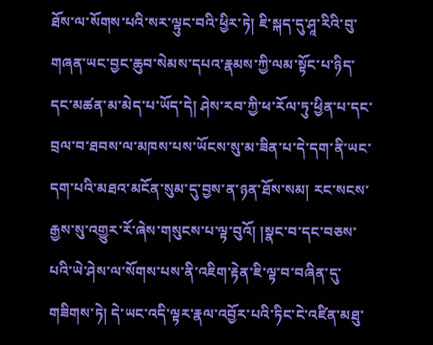ཐོས་ལ་སོགས་པའི་སར་ལྟུང་བའི་ཕྱིར་ཏེ། ཇི་སྐད་དུ་ཤཱ་རིའི་བུ་གཞན་ཡང་བྱང་ཆུབ་སེམས་དཔའ་རྣམས་ཀྱི་ལམ་སྟོང་པ་ཉིད་དང་མཚན་མ་མེད་པ་ཡོད་དེ། ཤེས་རབ་ཀྱི་ཕ་རོལ་ཏུ་ཕྱིན་པ་དང་བྲལ་བ་ཐབས་ལ་མཁས་པས་ཡོངས་སུ་མ་ཟིན་པ་དེ་དག་ནི་ཡང་དག་པའི་མཐའ་མངོན་སུམ་དུ་བྱས་ན་ཉན་ཐོས་སམ། རང་སངས་རྒྱས་སུ་འགྱུར་རོ་ཞེས་གསུངས་པ་ལྟ་བུའོ། །སྣང་བ་དང་བཅས་པའི་ཡེ་ཤེས་ལ་སོགས་པས་ནི་འཇིག་རྟེན་ཇི་ལྟ་བ་བཞིན་དུ་གཟིགས་ཏེ། དེ་ཡང་འདི་ལྟར་རྣལ་འབྱོར་པའི་ཏིང་ངེ་འཛིན་མཐུ་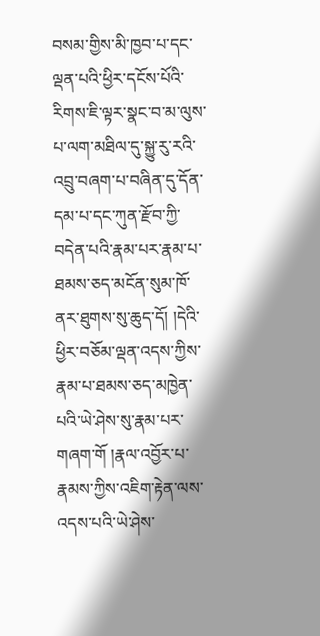བསམ་གྱིས་མི་ཁྱབ་པ་དང་ལྡན་པའི་ཕྱིར་དངོས་པོའི་རིགས་ཇི་ལྟར་སྣང་བ་མ་ལུས་པ་ལག་མཐིལ་དུ་སྐྱུ་རུ་རའི་འབྲུ་བཞག་པ་བཞིན་དུ་དོན་དམ་པ་དང་ཀུན་རྫོབ་ཀྱི་བདེན་པའི་རྣམ་པར་རྣམ་པ་ཐམས་ཅད་མངོན་སུམ་ཁོ་ནར་ཐུགས་སུ་ཆུད་དོ། །དེའི་ཕྱིར་བཅོམ་ལྡན་འདས་ཀྱིས་རྣམ་པ་ཐམས་ཅད་མཁྱེན་པའི་ཡེ་ཤེས་སུ་རྣམ་པར་གཞག་གོ །རྣལ་འབྱོར་པ་རྣམས་ཀྱིས་འཇིག་རྟེན་ལས་འདས་པའི་ཡེ་ཤེས་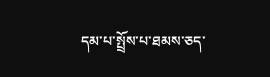དམ་པ་སྤྲོས་པ་ཐམས་ཅད་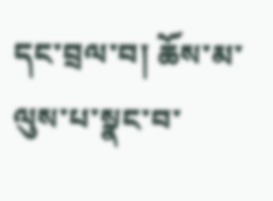དང་བྲལ་བ། ཆོས་མ་ལུས་པ་སྣང་བ་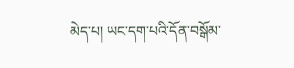མེད་པ། ཡང་དག་པའི་དོན་བསྒོམ་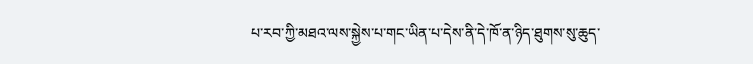པ་རབ་ཀྱི་མཐའ་ལས་སྐྱེས་པ་གང་ཡིན་པ་དེས་ནི་དེ་ཁོ་ན་ཉིད་ཐུགས་སུ་ཆུད་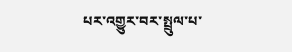པར་འགྱུར་བར་སྤྲུལ་པ་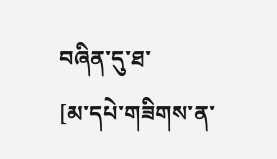བཞིན་དུ་ཐ་
[མ་དཔེ་གཟིགས་ན་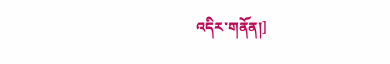འདིར་གནོན།]